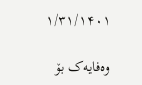۱/۳۱/۱۴۰۱

وەفایەک بۆ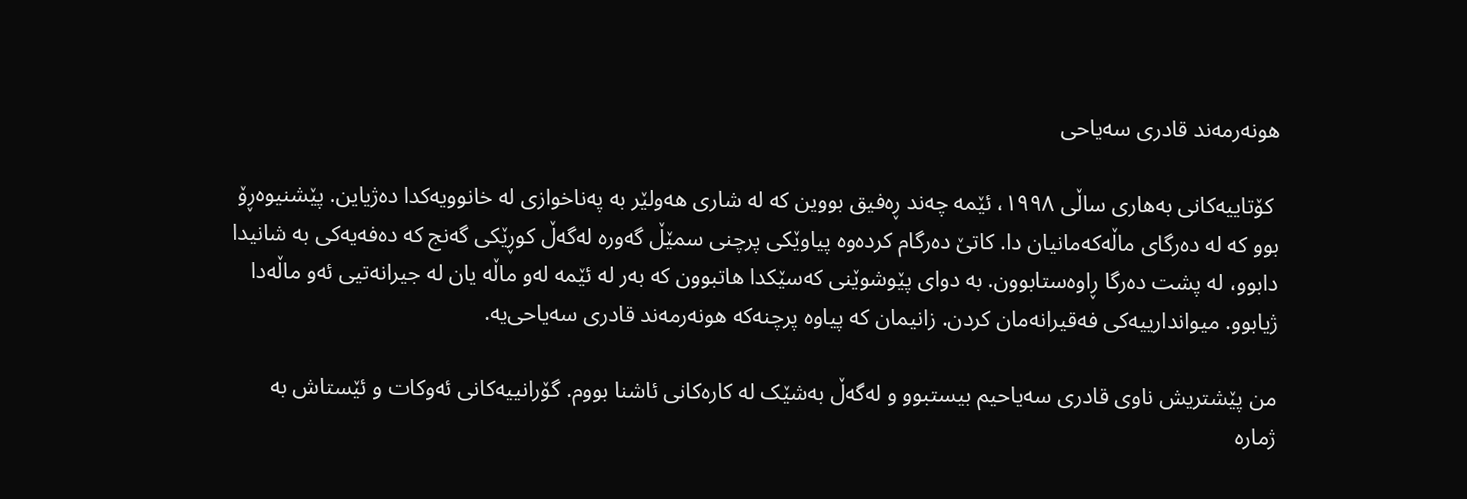هونەرمەند قادری سەیاحی

 کۆتاییەکانی بەهاری ساڵی ۱۹۹۸، ئێمە چەند ڕەفیق بووین کە لە شاری هەولێر بە پەناخوازی لە خانوویەکدا دەژیاین. پێشنیوەڕۆ بوو کە لە دەرگای ماڵەکەمانیان دا. کاتێ دەرگام کردەوە پیاوێکی پرچنی سمێڵ گەورە لەگەڵ کوڕێکی گەنج کە دەفەیەکی بە شانیدا دابوو، لە پشت دەرگا ڕاوەستابوون. بە دوای پێوشوێنی کەسێکدا هاتبوون کە بەر لە ئێمە لەو ماڵە یان لە جیرانەتیی ئەو ماڵەدا ژیابوو. میواندارییەکی فەقیرانەمان کردن. زانیمان کە پیاوە پرچنەکە هونەرمەند قادری سەیاحی‌یە.

من پێشتریش ناوی قادری سەیاحیم بیستبوو و لەگەڵ بەشێک لە کارەکانی ئاشنا بووم. گۆرانییەکانی ئەوکات و ئێستاش بە ژمارە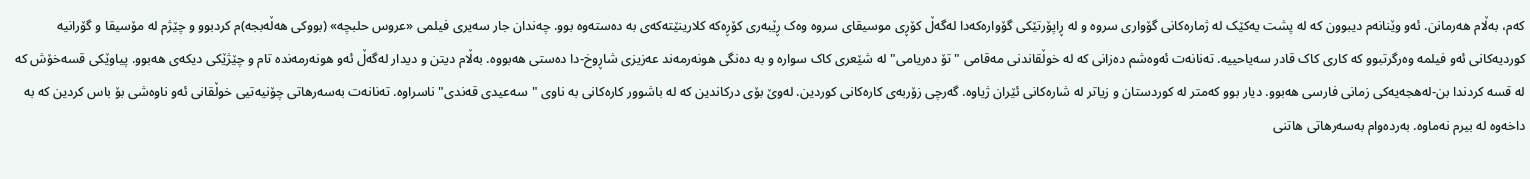کەم، بەڵام هەرمانن. ئەو وێنانەم دیبوون کە لە پشت یەکێک لە ژمارەکانی گۆواری سروە و لە ڕاپۆرتێکی گۆوارەکەدا لەگەڵ کۆڕی موسیقای سروە وەک ڕێبەری کۆڕەکە کلارینێتەکەی بە دەستەوە بوو. چەندان جار سەیری فیلمی «عروس حلبچە» (بووکی هەڵەبجە)م کردبوو و چێژم لە مۆسیقا و گۆرانیە کوردیەکانی ئەو فیلمە وەرگرتبوو کە کاری کاک قادر سەیاحییە. تەنانەت ئەوەشم دەزانی کە لە خوڵقاندنی مەقامی "تۆ دەریامی" لە شێعری کاک سوارە و بە دەنگی هونەرمەند عەزیزی شاڕوخ-دا دەستی هەبووە. بەڵام دیتن و دیدار لەگەڵ ئەو هونەرمەندە تام و چێژێکی دیکەی هەبوو. پیاوێکی قسەخۆش کە لە قسە کردندا بن-لەهجەیەکی زمانی فارسی هەبوو. دیار بوو کەمتر لە کوردستان و زیاتر لە شارەکانی ئێران ژیاوە. گەرچی زۆربەی کارەکانی کوردین. لەوێ بۆی درکاندین کە لە باشوور کارەکانی بە ناوی "سەعیدی قەندی" ناسراوە. تەنانەت بەسەرهاتی چۆنیەتیی خوڵقانی ئەو ناوەشی بۆ باس کردین کە بە داخەوە لە بیرم نەماوە. بەردەوام بەسەرهاتی هاتنی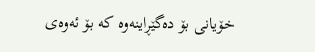خۆیانی بۆ دەگێڕاینەوە کە بۆ ئەوەی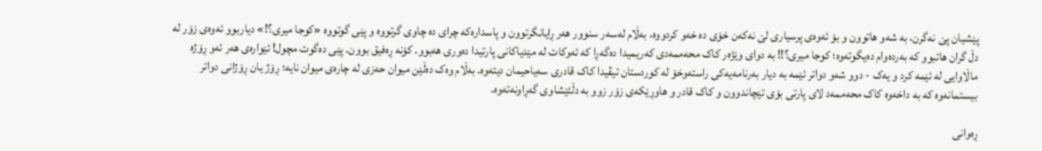پێشیان پێ نەگرن، بە شەو هاتوون و بۆ ئەوەی پرسیاری لێ نەکەن خۆی دە خەو کردووە، بەڵام لەسەر سنوور هەر ڕایانگرتوون و پاسدارەکە چرای دە چاوی گرتووە و پێی گوتووە «کوجا میری؟!» دیاربوو ئەوەی زۆر لە دڵ گران هاتبوو کە بەردەوام دەیگوتەوە؛ کوجا میری؟!! بە دوای وێژەر کاک محەممەدی کەریمیدا دەگەڕا کە ئەوکات لە مێدیاکانی پارتیدا دەوری هەبوو. کۆنە ڕەفیق بوون. پێی دەگوت مچول! ئێوارەی هەر ئەو ڕۆژە ماڵاوایی لە ئێمە کرد و یەک - دوو شەو دواتر ئێمە بە دیار بەرنامەیەکی راستەوخۆ لە کوردستان تیڤیدا کاک قادری سەیاحیمان دیتەوە. بەڵام وەک دەڵێن میوان حەزی لە چارەی میوان نایە؛ ڕۆژ یان ڕۆژانی دواتر بیستمانەوە کە بە داخەوە کاک محەممەد لای پارتی بۆی تێچاندوون و کاک قادر و هاوڕێکەی زۆر زوو بە دڵئێشاوی گەڕاونەتەوە.

ڕەوانی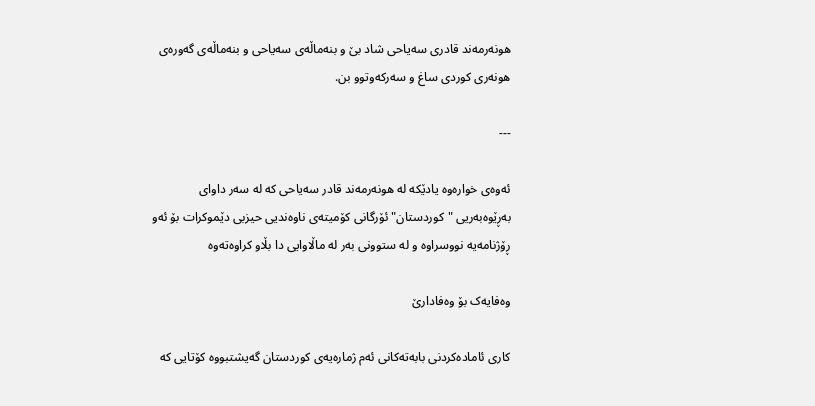هونەرمەند قادری سەیاحی شاد بێ و بنەماڵەی سەیاحی و بنەماڵەی گەورەی هونەری کوردی ساغ و سەرکەوتوو بن.

---

ئەوەی خوارەوە یادێکە لە هونەرمەند قادر سەیاحی کە لە سەر داوای بەڕێوەبەریی "کوردستان" ئۆرگانی کۆمیتەی ناوەندیی حیزبی دێموکرات بۆ ئەو ڕۆژنامەیە نووسراوە و لە ستوونی بەر لە ماڵاوایی دا بڵاو کراوەتەوە

وەفایەک بۆ وەفادارێ

کاری ئامادەکردنی بابەتەکانی ئەم ژمارەیەی کوردستان گەیشتبووە کۆتایی کە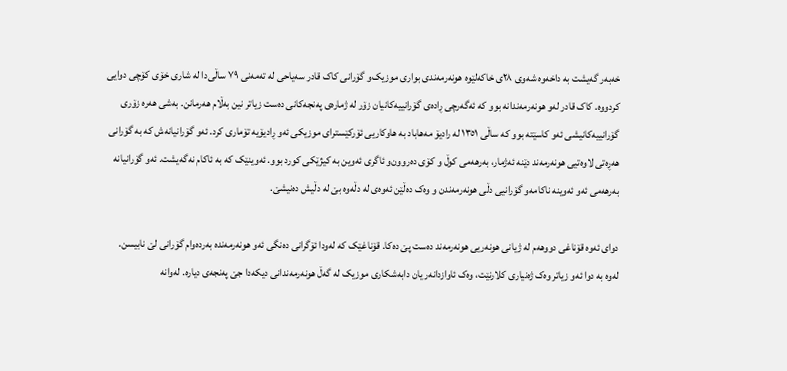خەبەر گەیشت بە داخەوە شەوی ٢٨ی خاکەلێوە هونەرمەندی بواری موزیک‌و گۆرانی کاک قادر سەیاحی لە تەمەنی ٧٩ ساڵی‌دا لە شاری خۆی کۆچی دوایی کردووە. کاک قادر لەو هونەرمەندانە بوو کە ئەگەرچی ڕادەی گۆرانییەکانیان زۆر لە ژمارەی پەنجەکانی دەست زیاتر نین بەڵام هەرمانن‌. بەشی هەرە زۆری گۆرانییەکانیشی ئەو کاسێتە بوو کە ساڵی ١٣٥۱ لە رادیۆ مەهاباد بە هاوکاریی ئۆرکێسترای موزیکی ئەو ڕادیۆیە تۆماری کرد. ئەو گۆرانیانەش کە بە گۆرانی هەڕەتی لاوەتیی هونەرمەند دێنە ئەژمار، بەرهەمی کوڵ و کۆی دەروون‌و ئاگری ئەوین بە کیژێکی کورد بوو. ئەوینێک کە بە ئاکام نەگەیشت‌. ئەو گۆرانیانە بەرهەمی ئەو ئەوینە ناکامەو گۆرانیی دڵی هونەرمەندن و وەک دەڵێن ئەوەی لە دڵەوە بێ لە دڵیش دەنیشێ.

دوای ئەوە قۆناغی دووهەم لە ژیانی هونەریی هونەرمەند دەست پێ دەکا. قۆناغێک کە لەودا ئۆگرانی دەنگی ئەو هونەرمەندە بەردەوام گۆرانی لێ نابیسن‌. لەوە بە دوا ئەو زیاتر وەک ژەنیاری کلارنێت، وەک ئاوازدانەر یان دابەشکاری موزیک لە گەڵ هونەرمەندانی دیکەدا جێ پەنجەی دیارە. لەوانە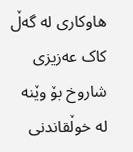هاوکاری لە گەڵ کاک عەزیزی شاروخ بۆ وێنە لە خوڵقاندنی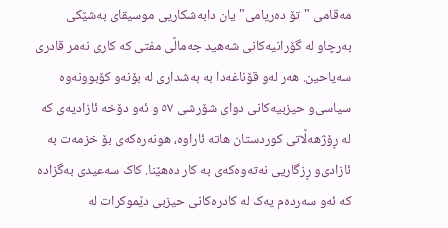مەقامی "تۆ دەریامی" یان دابەشکاریی موسیقای بەشێکی بەرچاو لە گۆرانیەکانی شەهید جەماڵی مفتی کە کاری نەمر قادری سەیاحین. هەر لەو قۆناغەدا بە بەشداری لە بۆنەو کۆبوونەوە سیاسی‌و حیزبیەکانی دوای شۆرشی ٥٧ و ئەو دۆخە ئازادیەی کە لە ڕۆژهەڵاتی کوردستان هاتە ئاراوە،‌ هونەرەکەی بۆ خزمەت بە ئازادی‌و ڕزگاریی نەتەوەکەی بە کار دەهێنا. کاک سەعیدی بەگزادە کە ئەو سەردەم یەک لە کادرەکانی حیزبی دێموکرات لە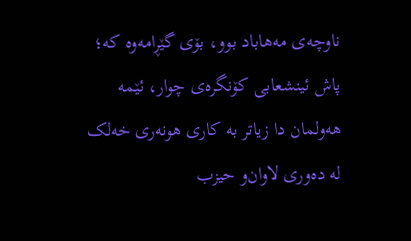ناوچەی مەهاباد بوو، بۆی گێڕامەوە کە؛ پاش ئینشعابی کۆنگرەی چوار، ئێمە هەولمان دا زیاتر بە کاری هونەری خەلک لە دەوری لاوان‌و حیزب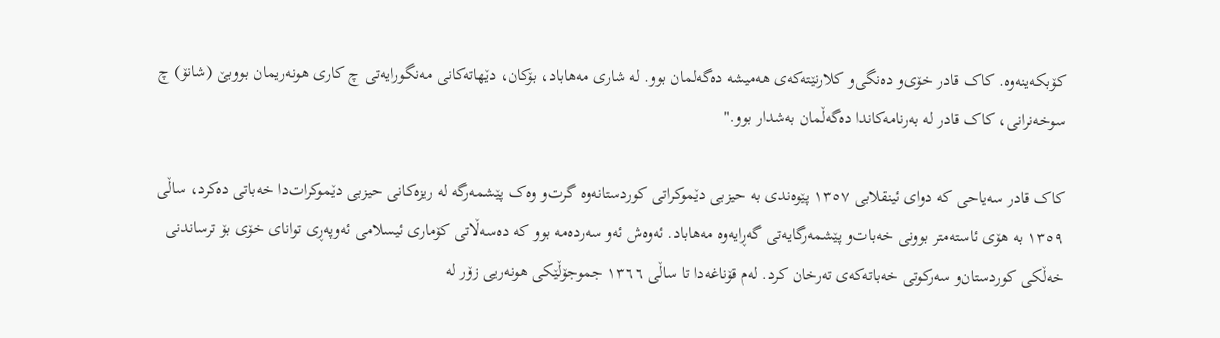کۆبکەینەوە. کاک قادر خۆی‌و دەنگی‌و کلارنێتەکەی هەمیشە دەگەلمان بوو. لە شاری مەهاباد، بۆکان، دێهاتەکانی مەنگورایەتی چ کاری هونەریمان بووبێ (شانۆ) چ سوخەنرانی، کاک قادر لە بەرنامەکاندا دەگەڵمان بەشدار بوو."

کاک قادر سەیاحی کە دوای ئینقلابی ١٣٥٧ پێوەندی بە حیزبی دێموکراتی کوردستانەوە گرت‌و وەک پێشمەرگە لە ریزەکانی حیزبی دێموکرات‌دا خەباتی دەکرد، ساڵی ١٣٥٩ بە هۆی ئاستەمتر بوونی خەبات‌و پێشمەرگایەتی گەڕایەوە مەهاباد. ئەوەش ئەو سەردەمە بوو کە دەسەڵاتی کۆماری ئیسلامی ئەوپەڕی توانای خۆی بۆ ترساندنی خەڵکی کوردستان‌و سەرکوتی خەباتەکەی تەرخان کرد. لەم قۆناغەدا تا ساڵی ١٣٦٦ جموجۆڵێکی هونەریی زۆر لە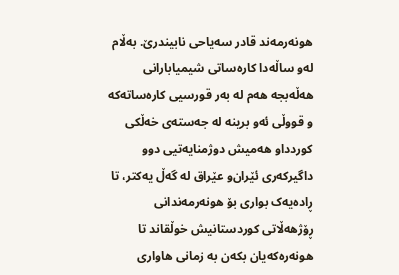هونەرمەند قادر سەیاحی نابیندرێ. بەڵام لەو ساڵەدا کارەساتی شیمیابارانی هەڵەبجە هەم لە بەر قورسیی کارەساتەکە و قووڵی ئەو برینە لە جەستەی خەڵکی کوردداو هەمیش دوژمنایەتیی دوو داگیرکەری ئێران‌و عێراق لە گەڵ یەکتر، تا ڕادەیەک بواری بۆ هونەرمەندانی ڕۆژهەڵاتی کوردستانیش خوڵقاند تا هونەرەکەیان بکەن بە زمانی هاواری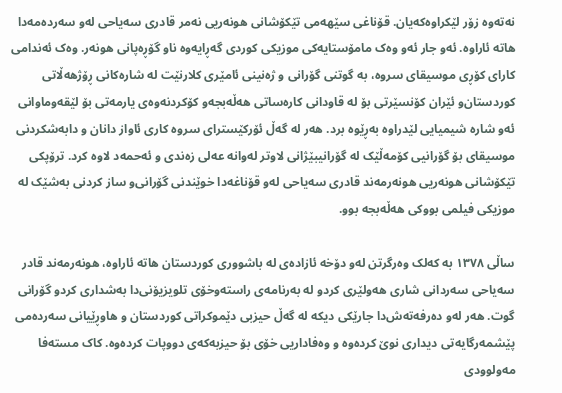نەتەوە زۆر لێکراوەکەیان. قۆناغی سێهەمی تێکۆشانی هونەریی نەمر قادری سەیاحی لەو سەردەمەدا هاتە ئاراوە. ئەو جار ئەو وەک مامۆستایەکی موزیکی کوردی گەڕایەوە ناو گۆڕەپانی هونەر. وەک ئەندامی کارای کۆڕی موسیقای سروە، بە گوتنی گۆرانی و ژەنینی ئامێری کلارنێت لە شارەکانی ڕۆژهەڵاتی کوردستان‌و ئێران کۆنسێرتی بۆ لە قاودانی کارەساتی هەڵەبجە‌و کۆکردنەوەی یارمەتی بۆ لێقەوماوانی ئەو شارە شیمیایی لێدراوە بەڕێوە برد. هەر لە گەڵ ئۆرکێسترای سروە کاری ئاواز دانان و دابەشکردنی موسیقای بۆ گۆرانیی کۆمەڵێک لە گۆرانیبێژانی لاوتر لەوانە عەلی زەندی و ئەحمەد لاوە کرد. ترۆپکی تێکۆشانی هونەریی هونەرمەند قادری سەیاحی لەو قۆناغەدا خوێندنی گۆرانی‌و ساز کردنی بەشێک لە موزیکی فیلمی بووکی هەڵەبجە بوو.

ساڵی ١٣٧٨ بە کەلک وەرگرتن لەو دۆخە ئازادەی لە باشووری کوردستان هاتە ئاراوە، هونەرمەند قادر سەیاحی سەردانی شاری هەولێری کردو لە بەرنامەی راستەوخۆی تلویزیۆنی‌دا بەشداری کردو گۆرانی گوت. هەر لەو دەرفەتەش‌دا جارێکی دیکە لە گەڵ حیزبی دێموکراتی کوردستان و هاوڕێیانی سەردەمی پێشمەرگایەتی دیداری نوێ کردەوە و وەفاداریی خۆی بۆ حیزبەکەی دووپات کردەوە. کاک مستەفا مەولوودی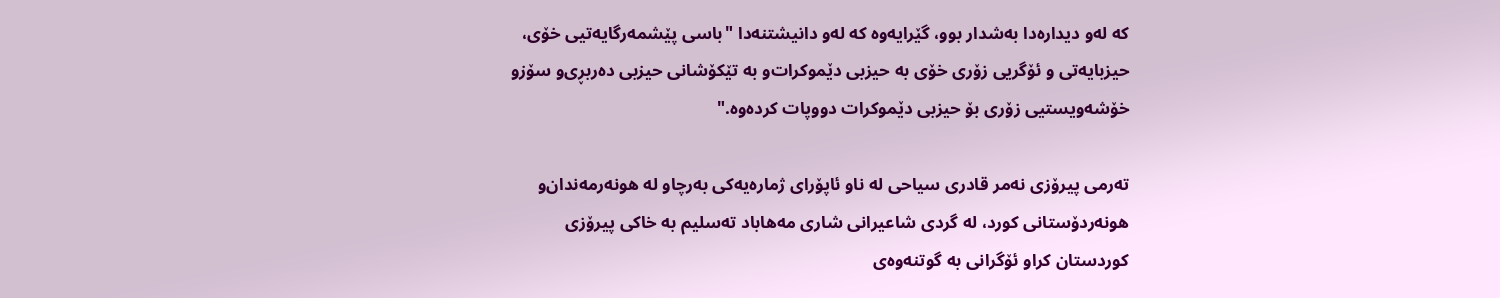کە لەو دیدارەدا بەشدار بوو، گێرایەوە کە لەو دانیشتنەدا "باسی پێشمەرگایەتیی خۆی، حیزبایەتی و ئۆگریی زۆری خۆی بە حیزبی دێموکرات‌و بە تێکۆشانی حیزبی دەربڕی‌و سۆزو خۆشەویستیی زۆری بۆ حیزبی دێموکرات دووپات کردەوە."

تەرمی پیرۆزی نەمر قادری سیاحی لە ناو ئاپۆرای ژمارەیەکی بەرچاو لە هونەرمەندان‌و هونەردۆستانی کورد، لە گردی شاعیرانی شاری مەهاباد تەسلیم بە خاکی پیرۆزی کوردستان کراو ئۆگرانی بە گوتنەوەی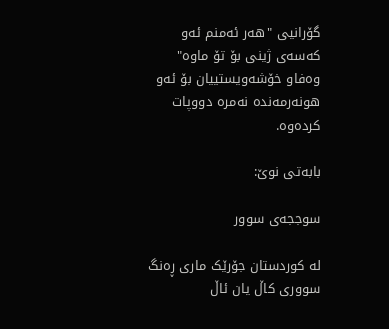گۆرانیی "هەر ئەمنم ئەو کەسەی ژینی بۆ تۆ ماوە" وەفاو خۆشەویستییان بۆ ئەو هونەرمەندە نەمرە دووپات کردەوە.

بابەتی نوێ:

سوججەی سوور

لە کوردستان جۆرێک ماری ڕەنگ سووری کاڵ یان ئاڵ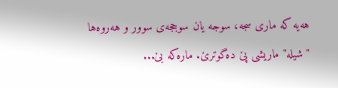هەیە کە ماری سجە، سوجە یان سوججەی سوور و هەروەها "شیلە" ماریشی پێ دەگوترێ. مارەکە بێ...